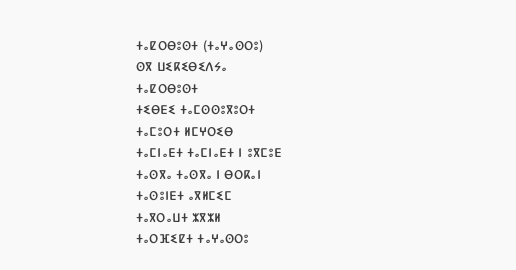ⵜⴰⵇⵔⴱⵓⵙⵜ (ⵜⴰⵖⴰⵙⵔⵓ)
ⵙⴳ ⵡⵉⴽⵉⴱⵉⴷⵢⴰ
ⵜⴰⵇⵔⴱⵓⵙⵜ
ⵜⵉⴱⴹⵉ ⵜⴰⵎⵙⵙⵓⴳⵓⵔⵜ
ⵜⴰⵎⵓⵔⵜ ⵍⵎⵖⵔⵉⴱ
ⵜⴰⵎⵏⴰⴹⵜ ⵜⴰⵎⵏⴰⴹⵜ ⵏ ⵓⴳⵎⵓⴹ
ⵜⴰⵙⴳⴰ ⵜⴰⵙⴳⴰ ⵏ ⴱⵔⴽⴰⵏ
ⵜⴰⵙⵓⵏⴹⵜ ⴰⴳⵍⵎⵉⵎ
ⵜⴰⴳⵔⴰⵡⵜ ⵣⴳⵣⵍ
ⵜⴰⵔⴼⵉⵇⵜ ⵜⴰⵖⴰⵙⵔⵓ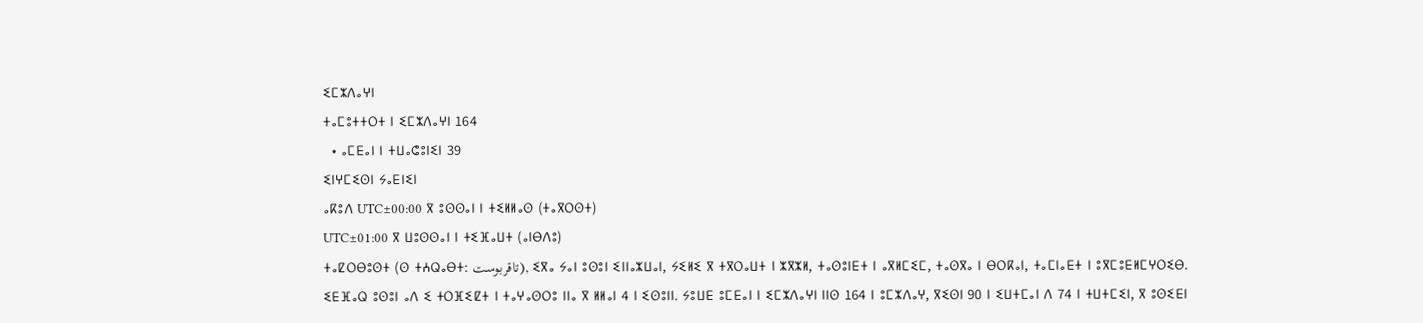ⵉⵎⵣⴷⴰⵖⵏ
ⵜⴰⵎⵓⵜⵜⵔⵜ ⵏ ⵉⵎⵣⴷⴰⵖⵏ 164
  • ⴰⵎⴹⴰⵏ ⵏ ⵜⵡⴰⵛⵓⵏⵉⵏ 39
ⵉⵏⵖⵎⵉⵙⵏ ⵢⴰⴹⵏⵉⵏ
ⴰⴽⵓⴷ UTC±00:00 ⴳ ⵓⵙⵙⴰⵏ ⵏ ⵜⵉⵍⵍⴰⵙ (ⵜⴰⴳⵔⵙⵜ)
UTC±01:00 ⴳ ⵡⵓⵙⵙⴰⵏ ⵏ ⵜⵉⴼⴰⵡⵜ (ⴰⵏⴱⴷⵓ)
ⵜⴰⵇⵔⴱⵓⵙⵜ (ⵙ ⵜⵄⵕⴰⴱⵜ: تاقربوست), ⵉⴳⴰ ⵢⴰⵏ ⵓⵙⵓⵏ ⵉⵏⵏⴰⵣⵡⴰⵏ, ⵢⵉⵍⵉ ⴳ ⵜⴳⵔⴰⵡⵜ ⵏ ⵣⴳⵣⵍ, ⵜⴰⵙⵓⵏⴹⵜ ⵏ ⴰⴳⵍⵎⵉⵎ, ⵜⴰⵙⴳⴰ ⵏ ⴱⵔⴽⴰⵏ, ⵜⴰⵎⵏⴰⴹⵜ ⵏ ⵓⴳⵎⵓⴹⵍⵎⵖⵔⵉⴱ. ⵉⴹⴼⴰⵕ ⵓⵙⵓⵏ ⴰⴷ ⵉ ⵜⵔⴼⵉⵇⵜ ⵏ ⵜⴰⵖⴰⵙⵔⵓ ⵏⵏⴰ ⴳ ⵍⵍⴰⵏ 4 ⵏ ⵉⵙⵓⵏⵏ. ⵢⵓⵡⴹ ⵓⵎⴹⴰⵏ ⵏ ⵉⵎⵣⴷⴰⵖⵏ ⵏⵏⵙ 164 ⵏ ⵓⵎⵣⴷⴰⵖ, ⴳⵉⵙⵏ 90 ⵏ ⵉⵡⵜⵎⴰⵏ ⴷ 74 ⵏ ⵜⵡⵜⵎⵉⵏ, ⴳ ⵓⵙⵉⴹⵏ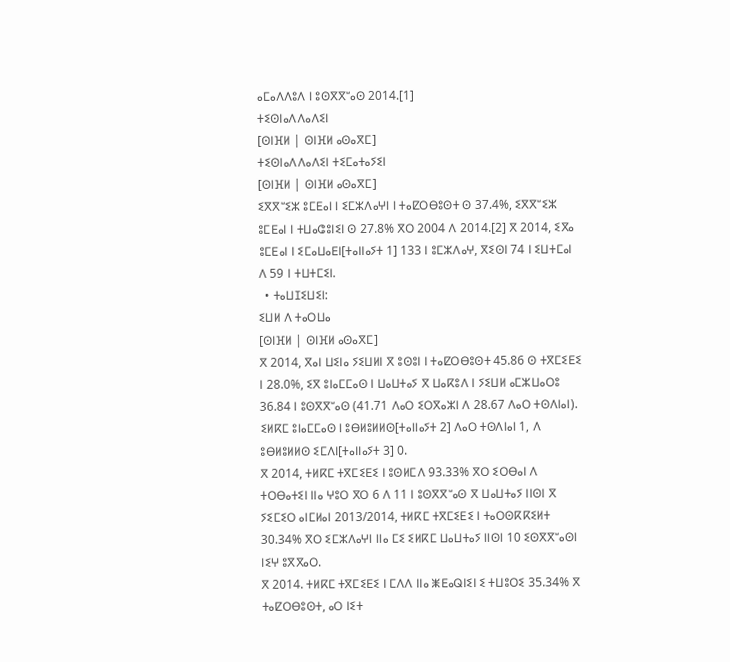ⴰⵎⴰⴷⴷⵓⴷ ⵏ ⵓⵙⴳⴳⵯⴰⵙ 2014.[1]
ⵜⵉⵙⵏⴰⴷⴷⴰⴷⵉⵏ
[ⵙⵏⴼⵍ | ⵙⵏⴼⵍ ⴰⵙⴰⴳⵎ]
ⵜⵉⵙⵏⴰⴷⴷⴰⴷⵉⵏ ⵜⵉⵎⴰⵜⴰⵢⵉⵏ
[ⵙⵏⴼⵍ | ⵙⵏⴼⵍ ⴰⵙⴰⴳⵎ]
ⵉⴳⴳⵯⵉⵣ ⵓⵎⴹⴰⵏ ⵏ ⵉⵎⵣⴷⴰⵖⵏ ⵏ ⵜⴰⵇⵔⴱⵓⵙⵜ ⵙ 37.4%, ⵉⴳⴳⵯⵉⵣ ⵓⵎⴹⴰⵏ ⵏ ⵜⵡⴰⵛⵓⵏⵉⵏ ⵙ 27.8% ⴳⵔ 2004 ⴷ 2014.[2] ⴳ 2014, ⵉⴳⴰ ⵓⵎⴹⴰⵏ ⵏ ⵉⵎⴰⵡⴰⴹⵏ[ⵜⴰⵏⵏⴰⵢⵜ 1] 133 ⵏ ⵓⵎⵣⴷⴰⵖ, ⴳⵉⵙⵏ 74 ⵏ ⵉⵡⵜⵎⴰⵏ ⴷ 59 ⵏ ⵜⵡⵜⵎⵉⵏ.
  • ⵜⴰⵡⵊⵉⵡⵉⵏ:
ⵉⵡⵍ ⴷ ⵜⴰⵔⵡⴰ
[ⵙⵏⴼⵍ | ⵙⵏⴼⵍ ⴰⵙⴰⴳⵎ]
ⴳ 2014, ⴳⴰⵏ ⵡⵉⵏⴰ ⵢⵉⵡⵍⵏ ⴳ ⵓⵙⵓⵏ ⵏ ⵜⴰⵇⵔⴱⵓⵙⵜ 45.86 ⵙ ⵜⴳⵎⵉⴹⵉ ⵏ 28.0%, ⵉⴳ ⵓⵏⴰⵎⵎⴰⵙ ⵏ ⵡⴰⵡⵜⴰⵢ ⴳ ⵡⴰⴽⵓⴷ ⵏ ⵢⵉⵡⵍ ⴰⵎⵣⵡⴰⵔⵓ 36.84 ⵏ ⵓⵙⴳⴳⵯⴰⵙ (41.71 ⴷⴰⵔ ⵉⵔⴳⴰⵣⵏ ⴷ 28.67 ⴷⴰⵔ ⵜⵙⴷⵏⴰⵏ). ⵉⵍⴽⵎ ⵓⵏⴰⵎⵎⴰⵙ ⵏ ⵓⴱⵍⵓⵍⵍⵙ[ⵜⴰⵏⵏⴰⵢⵜ 2] ⴷⴰⵔ ⵜⵙⴷⵏⴰⵏ 1, ⴷ ⵓⴱⵍⵓⵍⵍⵙ ⵉⵎⴷⵏ[ⵜⴰⵏⵏⴰⵢⵜ 3] 0.
ⴳ 2014, ⵜⵍⴽⵎ ⵜⴳⵎⵉⴹⵉ ⵏ ⵓⵙⵍⵎⴷ 93.33% ⴳⵔ ⵉⵔⴱⴰⵏ ⴷ ⵜⵔⴱⴰⵜⵉⵏ ⵏⵏⴰ ⵖⵓⵔ ⴳⵔ 6 ⴷ 11 ⵏ ⵓⵙⴳⴳⵯⴰⵙ ⴳ ⵡⴰⵡⵜⴰⵢ ⵏⵏⵙⵏ ⴳ ⵢⵉⵎⵉⵔ ⴰⵏⵎⵍⴰⵏ 2013/2014, ⵜⵍⴽⵎ ⵜⴳⵎⵉⴹⵉ ⵏ ⵜⴰⵔⵙⴽⴽⵉⵍⵜ 30.34% ⴳⵔ ⵉⵎⵣⴷⴰⵖⵏ ⵏⵏⴰ ⵎⵉ ⵉⵍⴽⵎ ⵡⴰⵡⵜⴰⵢ ⵏⵏⵙⵏ 10 ⵉⵙⴳⴳⵯⴰⵙⵏ ⵏⵉⵖ ⵓⴳⴳⴰⵔ.
ⴳ 2014. ⵜⵍⴽⵎ ⵜⴳⵎⵉⴹⵉ ⵏ ⵎⴷⴷ ⵏⵏⴰ ⵥⴹⴰⵕⵏⵉⵏ ⵉ ⵜⵡⵓⵔⵉ 35.34% ⴳ ⵜⴰⵇⵔⴱⵓⵙⵜ, ⴰⵔ ⵏⵉⵜ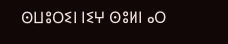ⵙⵡⵓⵔⵉⵏ ⵏⵉⵖ ⵙⵓⵍⵏ ⴰⵔ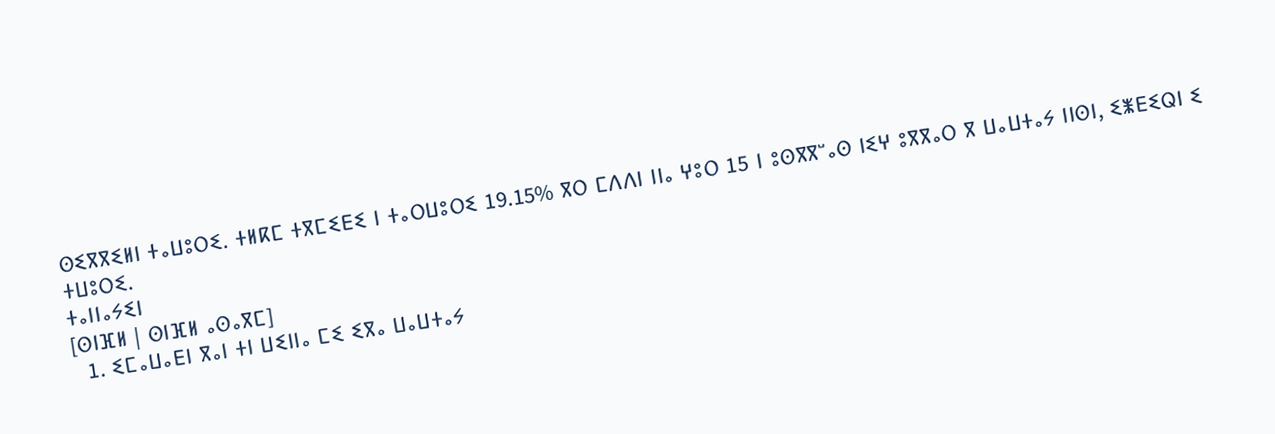ⵙⵉⴳⴳⵉⵍⵏ ⵜⴰⵡⵓⵔⵉ. ⵜⵍⴽⵎ ⵜⴳⵎⵉⴹⵉ ⵏ ⵜⴰⵔⵡⵓⵔⵉ 19.15% ⴳⵔ ⵎⴷⴷⵏ ⵏⵏⴰ ⵖⵓⵔ 15 ⵏ ⵓⵙⴳⴳⵯⴰⵙ ⵏⵉⵖ ⵓⴳⴳⴰⵔ ⴳ ⵡⴰⵡⵜⴰⵢ ⵏⵏⵙⵏ, ⵉⵥⴹⵉⵕⵏ ⵉ ⵜⵡⵓⵔⵉ.
ⵜⴰⵏⵏⴰⵢⵉⵏ
[ⵙⵏⴼⵍ | ⵙⵏⴼⵍ ⴰⵙⴰⴳⵎ]
  1. ⵉⵎⴰⵡⴰⴹⵏ ⴳⴰⵏ ⵜⵏ ⵡⵉⵏⵏⴰ ⵎⵉ ⵉⴳⴰ ⵡⴰⵡⵜⴰⵢ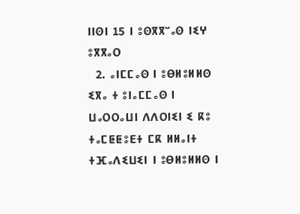ⵏⵏⵙⵏ 15 ⵏ ⵓⵙⴳⴳⵯⴰⵙ ⵏⵉⵖ ⵓⴳⴳⴰⵔ
  2. ⴰⵏⵎⵎⴰⵙ ⵏ ⵓⴱⵍⵓⵍⵍⵙ ⵉⴳⴰ ⵜ ⵓⵏⴰⵎⵎⴰⵙ ⵏ ⵡⴰⵔⵔⴰⵡⵏ ⴷⴷⵔⵏⵉⵏ ⵉ ⴽⵓ ⵜⴰⵎⵟⵟⵓⴹⵜ ⵎⴽ ⵍⵍⴰⵏⵜ ⵜⴼⴰⴷⵉⵡⵉⵏ ⵏ ⵓⴱⵍⵓⵍⵍⵙ ⵏ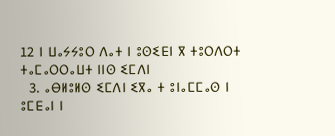12 ⵏ ⵡⴰⵢⵢⵓⵔ ⴷⴰⵜ ⵏ ⵓⵙⵉⴹⵏ ⴳ ⵜⵓⵔⴷⵔⵜ ⵜⴰⵎⴰⵔⵔⴰⵡⵜ ⵏⵏⵙ ⵉⵎⴷⵏ
  3. ⴰⴱⵍⵓⵍⵙ ⵉⵎⴷⵏ ⵉⴳⴰ ⵜ ⵓⵏⴰⵎⵎⴰⵙ ⵏ ⵓⵎⴹⴰⵏ ⵏ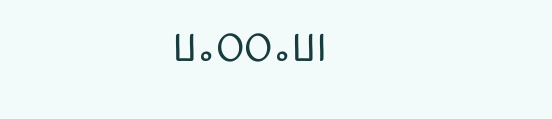ⵡⴰⵔⵔⴰⵡⵏ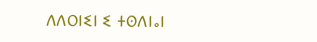ⴷⴷⵔⵏⵉⵏ ⵉ ⵜⵙⴷⵏⴰⵏ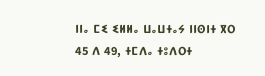ⵏⵏⴰ ⵎⵉ ⵉⵍⵍⴰ ⵡⴰⵡⵜⴰⵢ ⵏⵏⵙⵏⵜ ⴳⵔ 45 ⴷ 49, ⵜⵎⴷⴰ ⵜⵓⴷⵔⵜ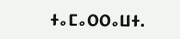ⵜⴰⵎⴰⵔⵔⴰⵡⵜ.